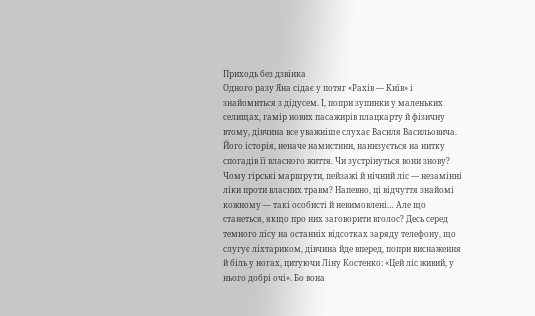Приходь без дзвінка
Одного разу Яна сідає у потяг «Рахів — Київ» і знайомиться з дідусем. І, попри зупинки у маленьких селищах, гамір нових пасажирів плацкарту й фізичну втому, дівчина все уважніше слухає Василя Васильовича. Його історія, неначе намистини, нанизується на нитку спогадів її власного життя. Чи зустрінуться вони знову? Чому гірські маршрути, пейзажі й нічний ліс — незамінні ліки проти власних травм? Напевно, ці відчуття знайомі кожному — такі особисті й невимовлені… Але що станеться, якщо про них заговорити вголос? Десь серед темного лісу на останніх відсотках заряду телефону, що слугує ліхтариком, дівчина йде вперед, попри виснаження й біль у ногах, цитуючи Ліну Костенко: «Цей ліс живий, у нього добрі очі». Бо вона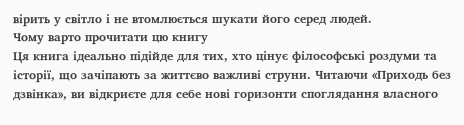вірить у світло і не втомлюється шукати його серед людей.
Чому варто прочитати цю книгу
Ця книга ідеально підійде для тих, хто цінує філософські роздуми та історії, що зачіпають за життєво важливі струни. Читаючи «Приходь без дзвінка», ви відкриєте для себе нові горизонти споглядання власного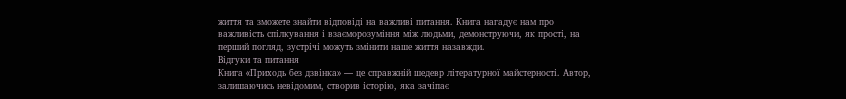життя та зможете знайти відповіді на важливі питання. Книга нагадує нам про важливість спілкування і взаєморозуміння між людьми, демонструючи, як прості, на перший погляд, зустрічі можуть змінити наше життя назавжди.
Відгуки та питання
Книга «Приходь без дзвінка» — це справжній шедевр літературної майстерності. Автор, залишаючись невідомим, створив історію, яка зачіпає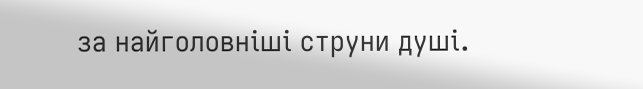за найголовніші струни душі.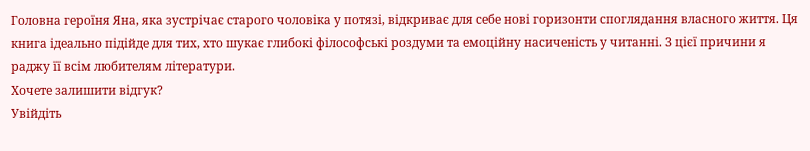Головна героїня Яна, яка зустрічає старого чоловіка у потязі, відкриває для себе нові горизонти споглядання власного життя. Ця книга ідеально підійде для тих, хто шукає глибокі філософські роздуми та емоційну насиченість у читанні. З цієї причини я раджу її всім любителям літератури.
Хочете залишити відгук?
Увійдіть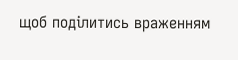щоб поділитись враженням